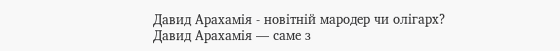Давид Арахамія - новітній мародер чи олігарх?
Давид Арахамія — саме з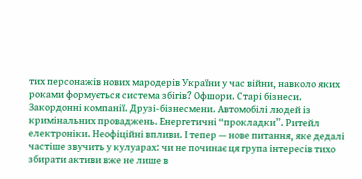тих персонажів нових мародерів України у час війни, навколо яких роками формується система збігів? Офшори. Старі бізнеси. Закордонні компанії. Друзі-бізнесмени. Автомобілі людей із кримінальних проваджень. Енергетичні “прокладки”. Ритейл електроніки. Неофіційні впливи. І тепер — нове питання, яке дедалі частіше звучить у кулуарах: чи не починає ця група інтересів тихо збирати активи вже не лише в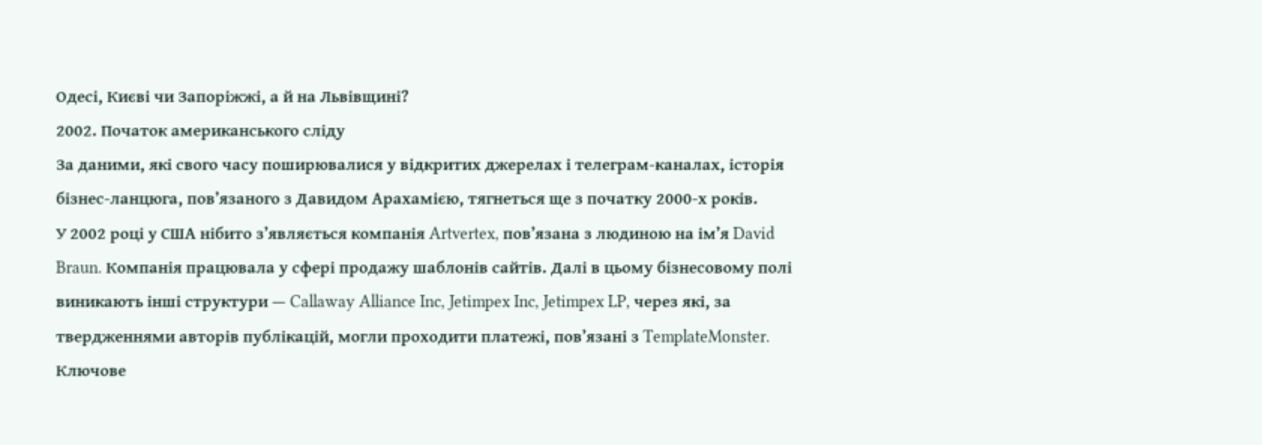Одесі, Києві чи Запоріжжі, а й на Львівщині?
2002. Початок американського сліду
За даними, які свого часу поширювалися у відкритих джерелах і телеграм-каналах, історія бізнес-ланцюга, пов’язаного з Давидом Арахамією, тягнеться ще з початку 2000-х років.
У 2002 році у США нібито з’являється компанія Artvertex, пов’язана з людиною на ім’я David Braun. Компанія працювала у сфері продажу шаблонів сайтів. Далі в цьому бізнесовому полі виникають інші структури — Callaway Alliance Inc, Jetimpex Inc, Jetimpex LP, через які, за твердженнями авторів публікацій, могли проходити платежі, пов’язані з TemplateMonster.
Ключове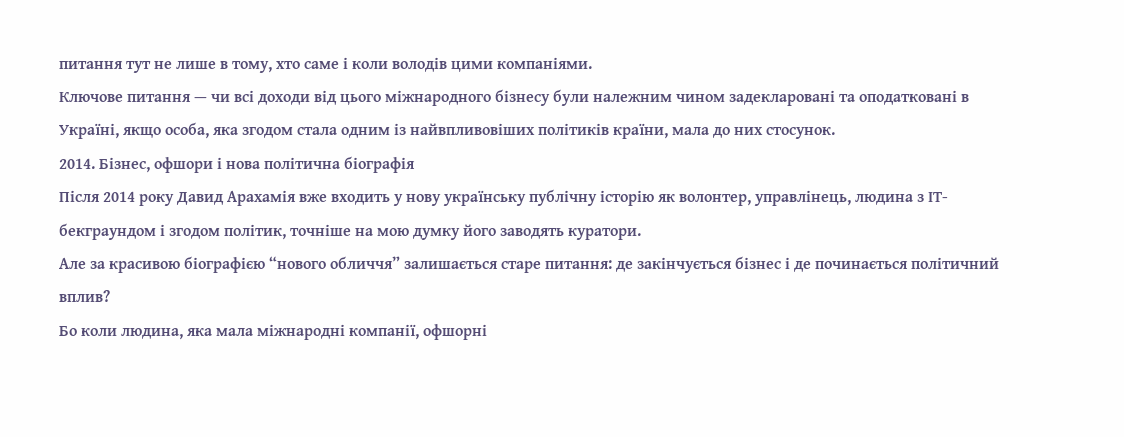питання тут не лише в тому, хто саме і коли володів цими компаніями.
Ключове питання — чи всі доходи від цього міжнародного бізнесу були належним чином задекларовані та оподатковані в Україні, якщо особа, яка згодом стала одним із найвпливовіших політиків країни, мала до них стосунок.
2014. Бізнес, офшори і нова політична біографія
Після 2014 року Давид Арахамія вже входить у нову українську публічну історію як волонтер, управлінець, людина з ІТ-бекграундом і згодом політик, точніше на мою думку його заводять куратори.
Але за красивою біографією “нового обличчя” залишається старе питання: де закінчується бізнес і де починається політичний вплив?
Бо коли людина, яка мала міжнародні компанії, офшорні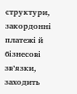структури, закордонні платежі й бізнесові зв’язки, заходить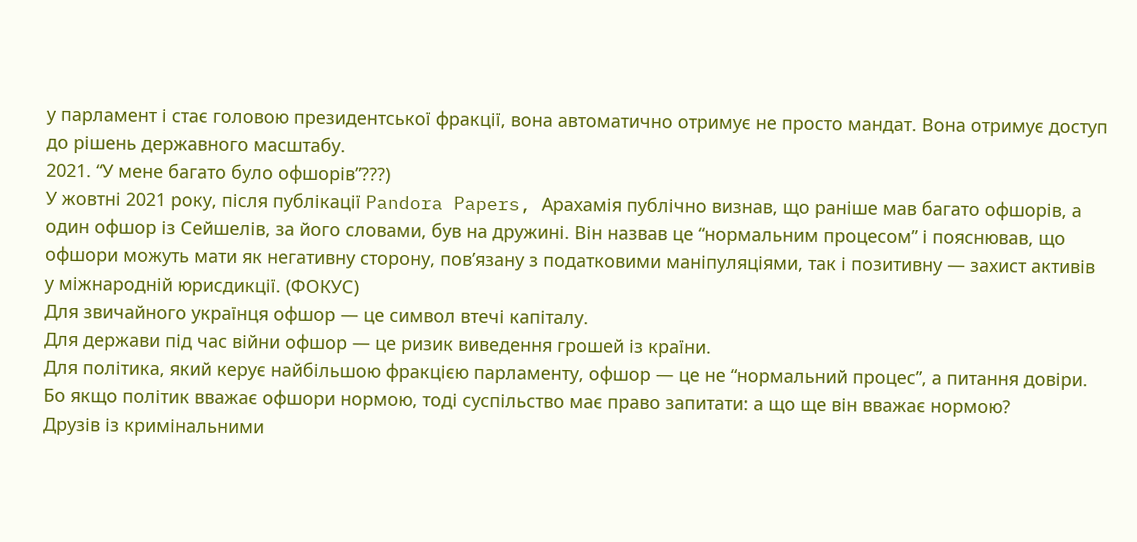у парламент і стає головою президентської фракції, вона автоматично отримує не просто мандат. Вона отримує доступ до рішень державного масштабу.
2021. “У мене багато було офшорів”???)
У жовтні 2021 року, після публікації Pandora Papers, Арахамія публічно визнав, що раніше мав багато офшорів, а один офшор із Сейшелів, за його словами, був на дружині. Він назвав це “нормальним процесом” і пояснював, що офшори можуть мати як негативну сторону, пов’язану з податковими маніпуляціями, так і позитивну — захист активів у міжнародній юрисдикції. (ФОКУС)
Для звичайного українця офшор — це символ втечі капіталу.
Для держави під час війни офшор — це ризик виведення грошей із країни.
Для політика, який керує найбільшою фракцією парламенту, офшор — це не “нормальний процес”, а питання довіри.
Бо якщо політик вважає офшори нормою, тоді суспільство має право запитати: а що ще він вважає нормою?
Друзів із кримінальними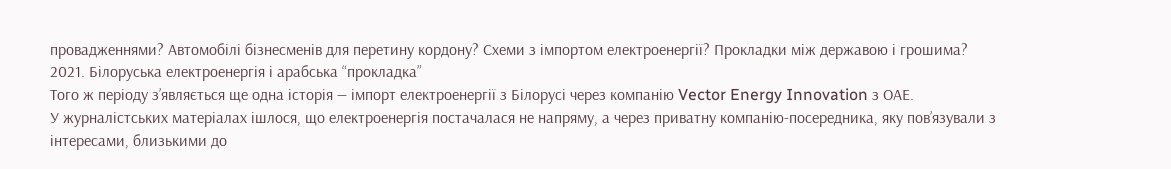провадженнями? Автомобілі бізнесменів для перетину кордону? Схеми з імпортом електроенергії? Прокладки між державою і грошима?
2021. Білоруська електроенергія і арабська “прокладка”
Того ж періоду з’являється ще одна історія — імпорт електроенергії з Білорусі через компанію Vector Energy Innovation з ОАЕ.
У журналістських матеріалах ішлося, що електроенергія постачалася не напряму, а через приватну компанію-посередника, яку пов’язували з інтересами, близькими до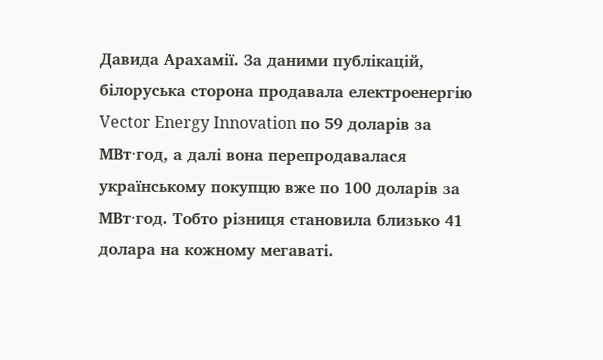Давида Арахамії. За даними публікацій, білоруська сторона продавала електроенергію Vector Energy Innovation по 59 доларів за МВт⋅год, а далі вона перепродавалася українському покупцю вже по 100 доларів за МВт⋅год. Тобто різниця становила близько 41 долара на кожному мегаваті.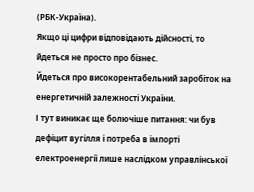(РБК-Україна).
Якщо ці цифри відповідають дійсності, то йдеться не просто про бізнес.
Йдеться про високорентабельний заробіток на енергетичній залежності України.
І тут виникає ще болючіше питання: чи був дефіцит вугілля і потреба в імпорті електроенергії лише наслідком управлінської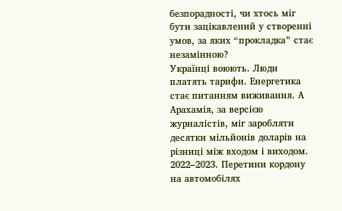безпорадності, чи хтось міг бути зацікавлений у створенні умов, за яких “прокладка” стає незамінною?
Українці воюють. Люди платять тарифи. Енергетика стає питанням виживання. А Арахамія, за версією журналістів, міг заробляти десятки мільйонів доларів на різниці між входом і виходом.
2022–2023. Перетини кордону на автомобілях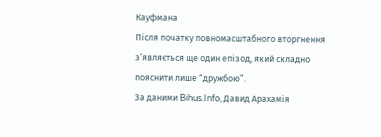Кауфмана
Після початку повномасштабного вторгнення з’являється ще один епізод, який складно пояснити лише “дружбою”.
За даними Bihus.Info, Давид Арахамія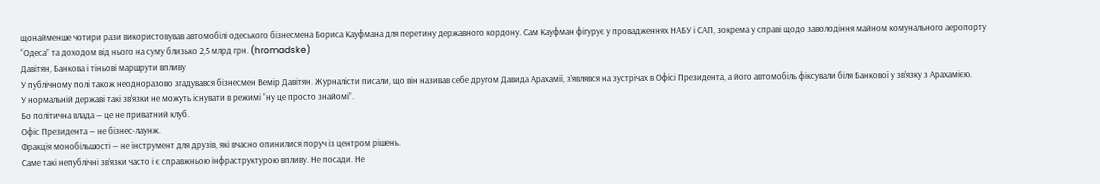щонайменше чотири рази використовував автомобілі одеського бізнесмена Бориса Кауфмана для перетину державного кордону. Сам Кауфман фігурує у провадженнях НАБУ і САП, зокрема у справі щодо заволодіння майном комунального аеропорту “Одеса” та доходом від нього на суму близько 2,5 млрд грн. (hromadske)
Давітян, Банкова і тіньові маршрути впливу
У публічному полі також неодноразово згадувався бізнесмен Вемір Давітян. Журналісти писали, що він називав себе другом Давида Арахамії, з’являвся на зустрічах в Офісі Президента, а його автомобіль фіксували біля Банкової у зв’язку з Арахамією.
У нормальній державі такі зв’язки не можуть існувати в режимі “ну це просто знайомі”.
Бо політична влада — це не приватний клуб.
Офіс Президента — не бізнес-лаунж.
Фракція монобільшості — не інструмент для друзів, які вчасно опинилися поруч із центром рішень.
Саме такі непублічні зв’язки часто і є справжньою інфраструктурою впливу. Не посади. Не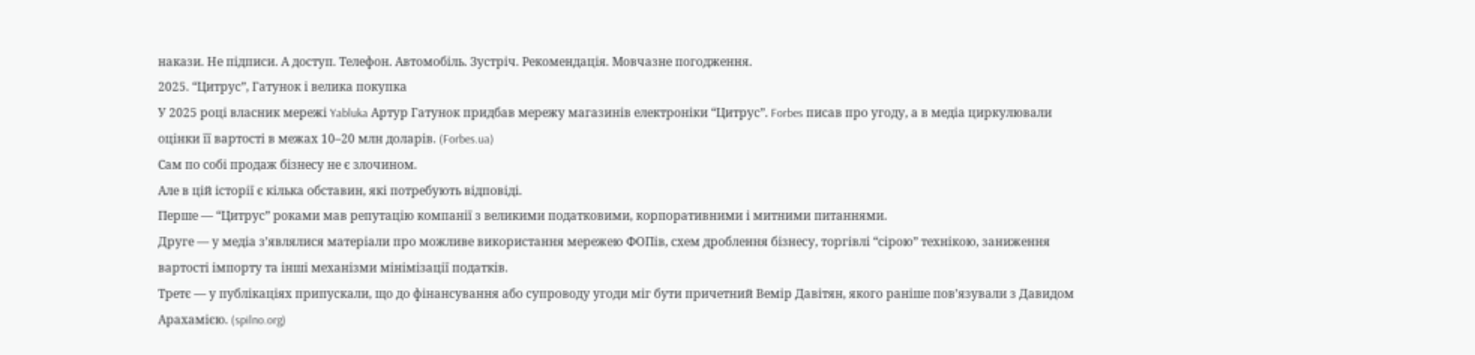накази. Не підписи. А доступ. Телефон. Автомобіль. Зустріч. Рекомендація. Мовчазне погодження.
2025. “Цитрус”, Гатунок і велика покупка
У 2025 році власник мережі Yabluka Артур Гатунок придбав мережу магазинів електроніки “Цитрус”. Forbes писав про угоду, а в медіа циркулювали оцінки її вартості в межах 10–20 млн доларів. (Forbes.ua)
Сам по собі продаж бізнесу не є злочином.
Але в цій історії є кілька обставин, які потребують відповіді.
Перше — “Цитрус” роками мав репутацію компанії з великими податковими, корпоративними і митними питаннями.
Друге — у медіа з’являлися матеріали про можливе використання мережею ФОПів, схем дроблення бізнесу, торгівлі “сірою” технікою, заниження вартості імпорту та інші механізми мінімізації податків.
Третє — у публікаціях припускали, що до фінансування або супроводу угоди міг бути причетний Вемір Давітян, якого раніше пов’язували з Давидом Арахамією. (spilno.org)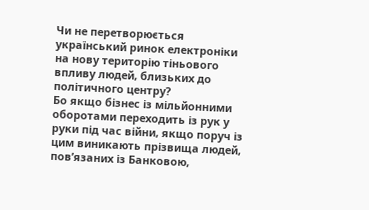Чи не перетворюється український ринок електроніки на нову територію тіньового впливу людей, близьких до політичного центру?
Бо якщо бізнес із мільйонними оборотами переходить із рук у руки під час війни, якщо поруч із цим виникають прізвища людей, пов’язаних із Банковою,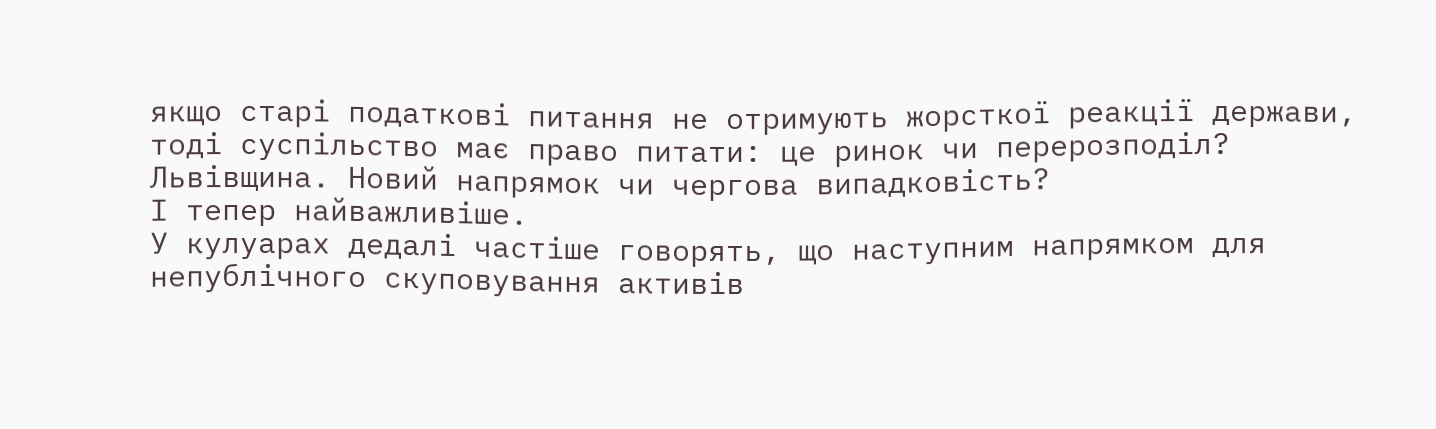якщо старі податкові питання не отримують жорсткої реакції держави, тоді суспільство має право питати: це ринок чи перерозподіл?
Львівщина. Новий напрямок чи чергова випадковість?
І тепер найважливіше.
У кулуарах дедалі частіше говорять, що наступним напрямком для непублічного скуповування активів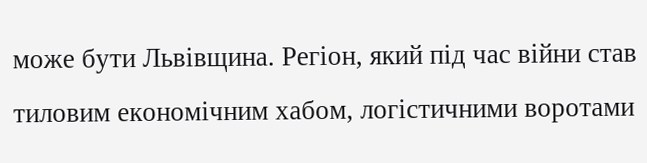може бути Львівщина. Регіон, який під час війни став тиловим економічним хабом, логістичними воротами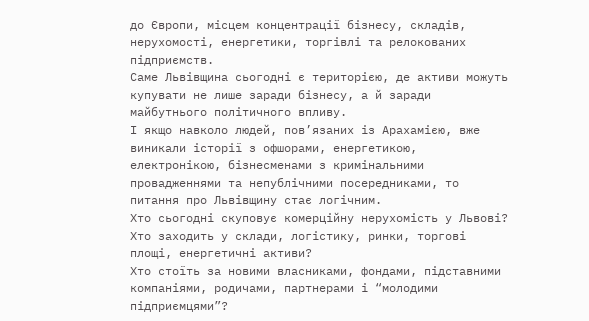до Європи, місцем концентрації бізнесу, складів, нерухомості, енергетики, торгівлі та релокованих підприємств.
Саме Львівщина сьогодні є територією, де активи можуть купувати не лише заради бізнесу, а й заради майбутнього політичного впливу.
І якщо навколо людей, пов’язаних із Арахамією, вже виникали історії з офшорами, енергетикою, електронікою, бізнесменами з кримінальними провадженнями та непублічними посередниками, то питання про Львівщину стає логічним.
Хто сьогодні скуповує комерційну нерухомість у Львові?
Хто заходить у склади, логістику, ринки, торгові площі, енергетичні активи?
Хто стоїть за новими власниками, фондами, підставними компаніями, родичами, партнерами і “молодими підприємцями”?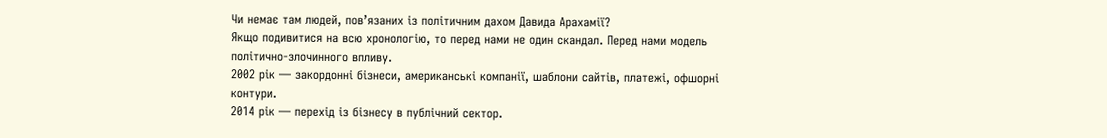Чи немає там людей, пов’язаних із політичним дахом Давида Арахамії?
Якщо подивитися на всю хронологію, то перед нами не один скандал. Перед нами модель політично-злочинного впливу.
2002 рік — закордонні бізнеси, американські компанії, шаблони сайтів, платежі, офшорні контури.
2014 рік — перехід із бізнесу в публічний сектор.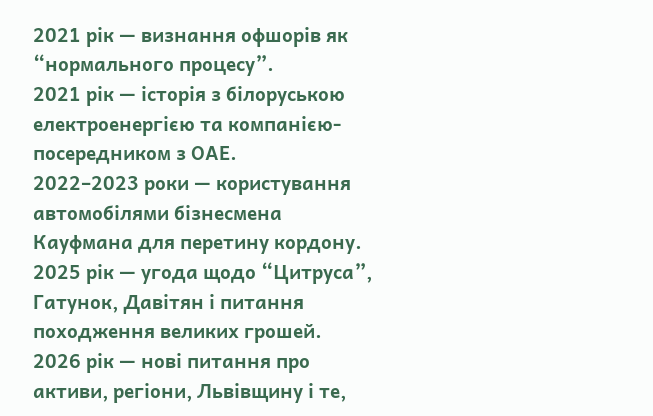2021 рік — визнання офшорів як “нормального процесу”.
2021 рік — історія з білоруською електроенергією та компанією-посередником з ОАЕ.
2022–2023 роки — користування автомобілями бізнесмена Кауфмана для перетину кордону.
2025 рік — угода щодо “Цитруса”, Гатунок, Давітян і питання походження великих грошей.
2026 рік — нові питання про активи, регіони, Львівщину і те,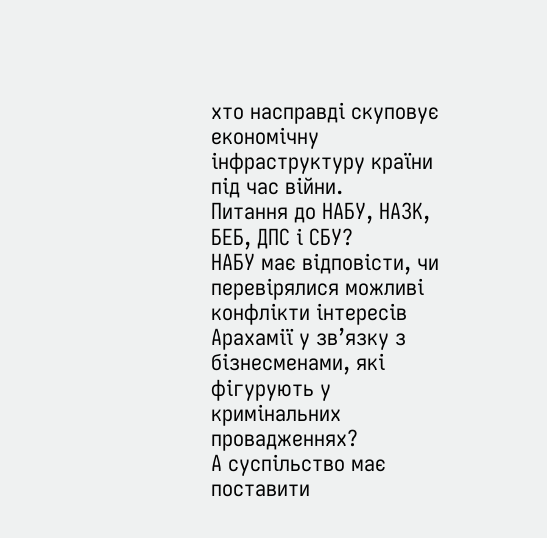хто насправді скуповує економічну інфраструктуру країни під час війни.
Питання до НАБУ, НАЗК, БЕБ, ДПС і СБУ?
НАБУ має відповісти, чи перевірялися можливі конфлікти інтересів Арахамії у зв’язку з бізнесменами, які фігурують у кримінальних провадженнях?
А суспільство має поставити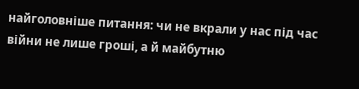найголовніше питання: чи не вкрали у нас під час війни не лише гроші, а й майбутню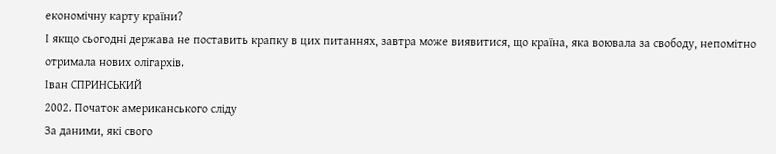економічну карту країни?
І якщо сьогодні держава не поставить крапку в цих питаннях, завтра може виявитися, що країна, яка воювала за свободу, непомітно отримала нових олігархів.
Іван СПРИНСЬКИЙ
2002. Початок американського сліду
За даними, які свого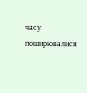часу поширювалися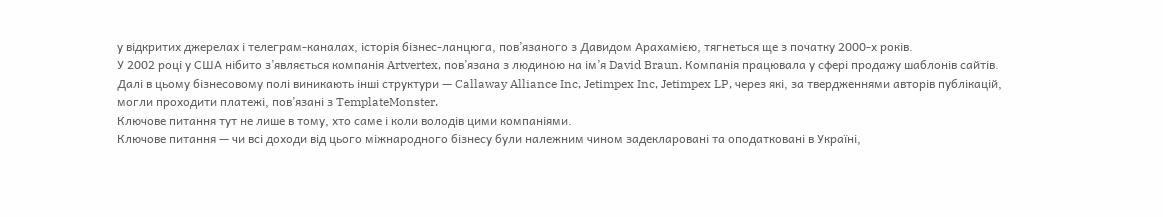у відкритих джерелах і телеграм-каналах, історія бізнес-ланцюга, пов’язаного з Давидом Арахамією, тягнеться ще з початку 2000-х років.
У 2002 році у США нібито з’являється компанія Artvertex, пов’язана з людиною на ім’я David Braun. Компанія працювала у сфері продажу шаблонів сайтів. Далі в цьому бізнесовому полі виникають інші структури — Callaway Alliance Inc, Jetimpex Inc, Jetimpex LP, через які, за твердженнями авторів публікацій, могли проходити платежі, пов’язані з TemplateMonster.
Ключове питання тут не лише в тому, хто саме і коли володів цими компаніями.
Ключове питання — чи всі доходи від цього міжнародного бізнесу були належним чином задекларовані та оподатковані в Україні,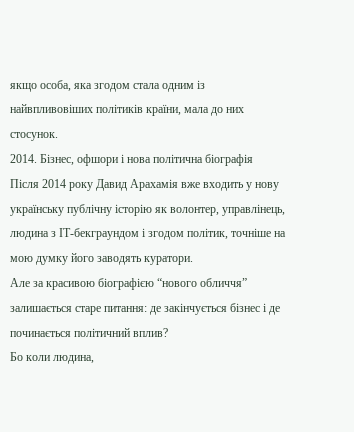якщо особа, яка згодом стала одним із найвпливовіших політиків країни, мала до них стосунок.
2014. Бізнес, офшори і нова політична біографія
Після 2014 року Давид Арахамія вже входить у нову українську публічну історію як волонтер, управлінець, людина з ІТ-бекграундом і згодом політик, точніше на мою думку його заводять куратори.
Але за красивою біографією “нового обличчя” залишається старе питання: де закінчується бізнес і де починається політичний вплив?
Бо коли людина,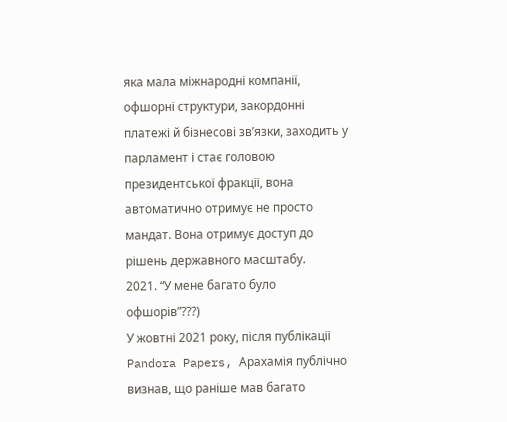яка мала міжнародні компанії, офшорні структури, закордонні платежі й бізнесові зв’язки, заходить у парламент і стає головою президентської фракції, вона автоматично отримує не просто мандат. Вона отримує доступ до рішень державного масштабу.
2021. “У мене багато було офшорів”???)
У жовтні 2021 року, після публікації Pandora Papers, Арахамія публічно визнав, що раніше мав багато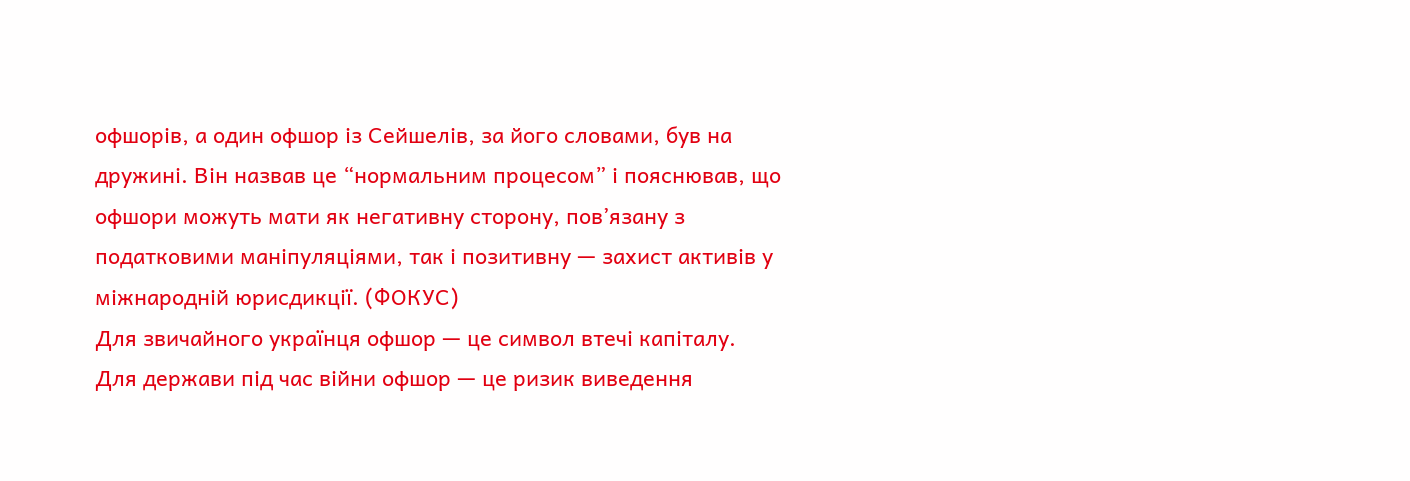офшорів, а один офшор із Сейшелів, за його словами, був на дружині. Він назвав це “нормальним процесом” і пояснював, що офшори можуть мати як негативну сторону, пов’язану з податковими маніпуляціями, так і позитивну — захист активів у міжнародній юрисдикції. (ФОКУС)
Для звичайного українця офшор — це символ втечі капіталу.
Для держави під час війни офшор — це ризик виведення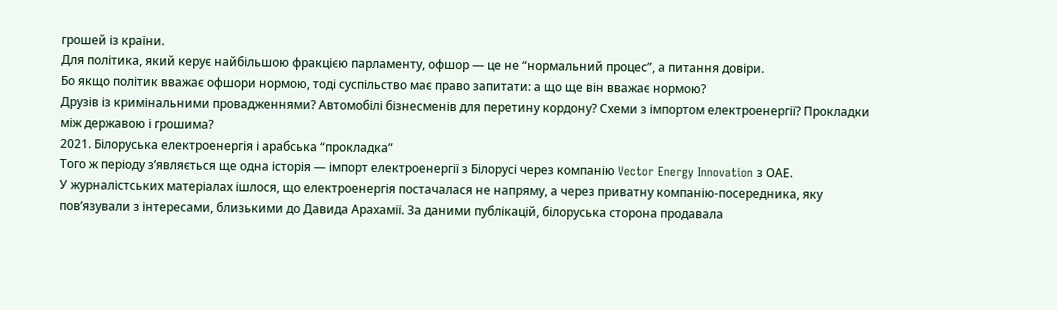грошей із країни.
Для політика, який керує найбільшою фракцією парламенту, офшор — це не “нормальний процес”, а питання довіри.
Бо якщо політик вважає офшори нормою, тоді суспільство має право запитати: а що ще він вважає нормою?
Друзів із кримінальними провадженнями? Автомобілі бізнесменів для перетину кордону? Схеми з імпортом електроенергії? Прокладки між державою і грошима?
2021. Білоруська електроенергія і арабська “прокладка”
Того ж періоду з’являється ще одна історія — імпорт електроенергії з Білорусі через компанію Vector Energy Innovation з ОАЕ.
У журналістських матеріалах ішлося, що електроенергія постачалася не напряму, а через приватну компанію-посередника, яку пов’язували з інтересами, близькими до Давида Арахамії. За даними публікацій, білоруська сторона продавала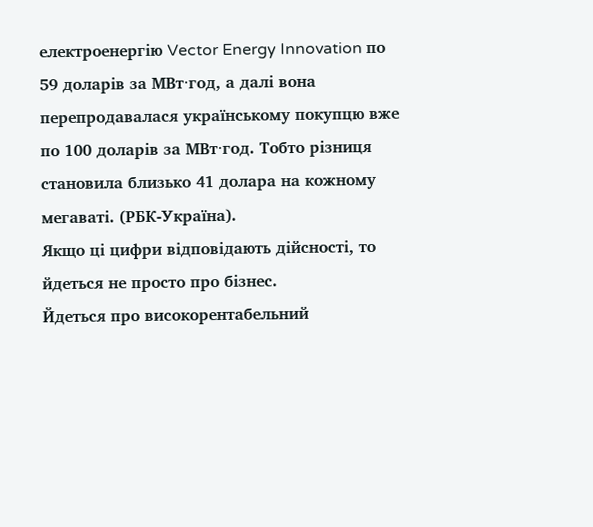електроенергію Vector Energy Innovation по 59 доларів за МВт⋅год, а далі вона перепродавалася українському покупцю вже по 100 доларів за МВт⋅год. Тобто різниця становила близько 41 долара на кожному мегаваті. (РБК-Україна).
Якщо ці цифри відповідають дійсності, то йдеться не просто про бізнес.
Йдеться про високорентабельний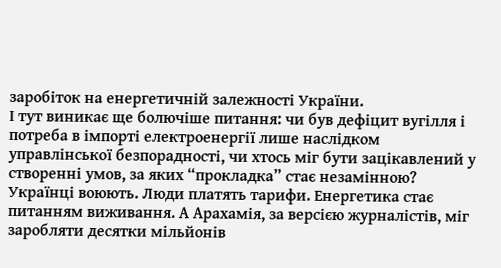заробіток на енергетичній залежності України.
І тут виникає ще болючіше питання: чи був дефіцит вугілля і потреба в імпорті електроенергії лише наслідком управлінської безпорадності, чи хтось міг бути зацікавлений у створенні умов, за яких “прокладка” стає незамінною?
Українці воюють. Люди платять тарифи. Енергетика стає питанням виживання. А Арахамія, за версією журналістів, міг заробляти десятки мільйонів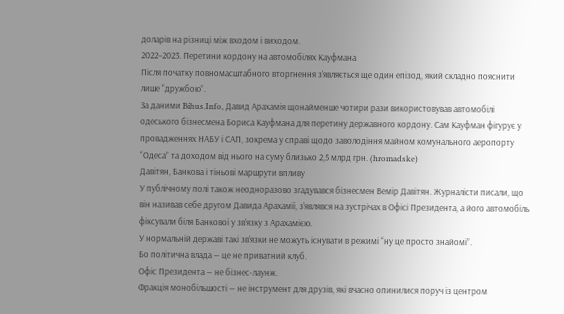доларів на різниці між входом і виходом.
2022–2023. Перетини кордону на автомобілях Кауфмана
Після початку повномасштабного вторгнення з’являється ще один епізод, який складно пояснити лише “дружбою”.
За даними Bihus.Info, Давид Арахамія щонайменше чотири рази використовував автомобілі одеського бізнесмена Бориса Кауфмана для перетину державного кордону. Сам Кауфман фігурує у провадженнях НАБУ і САП, зокрема у справі щодо заволодіння майном комунального аеропорту “Одеса” та доходом від нього на суму близько 2,5 млрд грн. (hromadske)
Давітян, Банкова і тіньові маршрути впливу
У публічному полі також неодноразово згадувався бізнесмен Вемір Давітян. Журналісти писали, що він називав себе другом Давида Арахамії, з’являвся на зустрічах в Офісі Президента, а його автомобіль фіксували біля Банкової у зв’язку з Арахамією.
У нормальній державі такі зв’язки не можуть існувати в режимі “ну це просто знайомі”.
Бо політична влада — це не приватний клуб.
Офіс Президента — не бізнес-лаунж.
Фракція монобільшості — не інструмент для друзів, які вчасно опинилися поруч із центром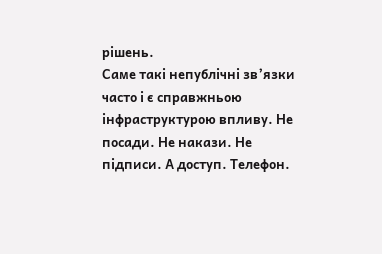рішень.
Саме такі непублічні зв’язки часто і є справжньою інфраструктурою впливу. Не посади. Не накази. Не підписи. А доступ. Телефон.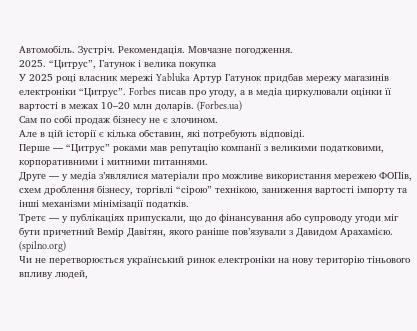Автомобіль. Зустріч. Рекомендація. Мовчазне погодження.
2025. “Цитрус”, Гатунок і велика покупка
У 2025 році власник мережі Yabluka Артур Гатунок придбав мережу магазинів електроніки “Цитрус”. Forbes писав про угоду, а в медіа циркулювали оцінки її вартості в межах 10–20 млн доларів. (Forbes.ua)
Сам по собі продаж бізнесу не є злочином.
Але в цій історії є кілька обставин, які потребують відповіді.
Перше — “Цитрус” роками мав репутацію компанії з великими податковими, корпоративними і митними питаннями.
Друге — у медіа з’являлися матеріали про можливе використання мережею ФОПів, схем дроблення бізнесу, торгівлі “сірою” технікою, заниження вартості імпорту та інші механізми мінімізації податків.
Третє — у публікаціях припускали, що до фінансування або супроводу угоди міг бути причетний Вемір Давітян, якого раніше пов’язували з Давидом Арахамією. (spilno.org)
Чи не перетворюється український ринок електроніки на нову територію тіньового впливу людей,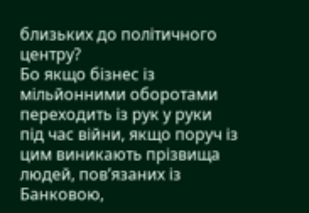близьких до політичного центру?
Бо якщо бізнес із мільйонними оборотами переходить із рук у руки під час війни, якщо поруч із цим виникають прізвища людей, пов’язаних із Банковою,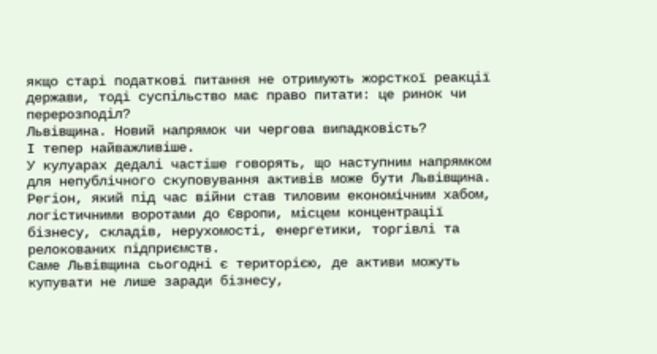якщо старі податкові питання не отримують жорсткої реакції держави, тоді суспільство має право питати: це ринок чи перерозподіл?
Львівщина. Новий напрямок чи чергова випадковість?
І тепер найважливіше.
У кулуарах дедалі частіше говорять, що наступним напрямком для непублічного скуповування активів може бути Львівщина. Регіон, який під час війни став тиловим економічним хабом, логістичними воротами до Європи, місцем концентрації бізнесу, складів, нерухомості, енергетики, торгівлі та релокованих підприємств.
Саме Львівщина сьогодні є територією, де активи можуть купувати не лише заради бізнесу,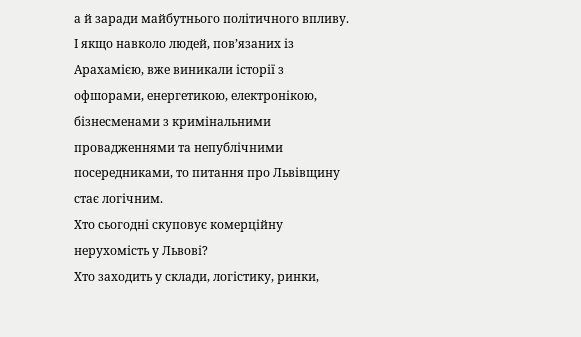а й заради майбутнього політичного впливу.
І якщо навколо людей, пов’язаних із Арахамією, вже виникали історії з офшорами, енергетикою, електронікою, бізнесменами з кримінальними провадженнями та непублічними посередниками, то питання про Львівщину стає логічним.
Хто сьогодні скуповує комерційну нерухомість у Львові?
Хто заходить у склади, логістику, ринки,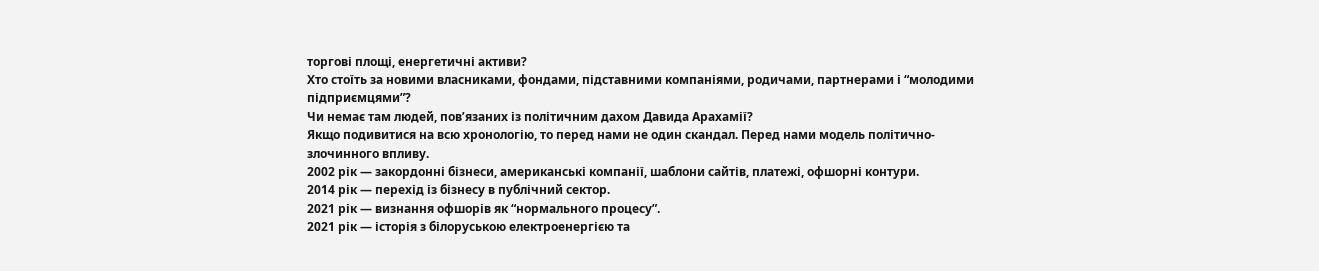торгові площі, енергетичні активи?
Хто стоїть за новими власниками, фондами, підставними компаніями, родичами, партнерами і “молодими підприємцями”?
Чи немає там людей, пов’язаних із політичним дахом Давида Арахамії?
Якщо подивитися на всю хронологію, то перед нами не один скандал. Перед нами модель політично-злочинного впливу.
2002 рік — закордонні бізнеси, американські компанії, шаблони сайтів, платежі, офшорні контури.
2014 рік — перехід із бізнесу в публічний сектор.
2021 рік — визнання офшорів як “нормального процесу”.
2021 рік — історія з білоруською електроенергією та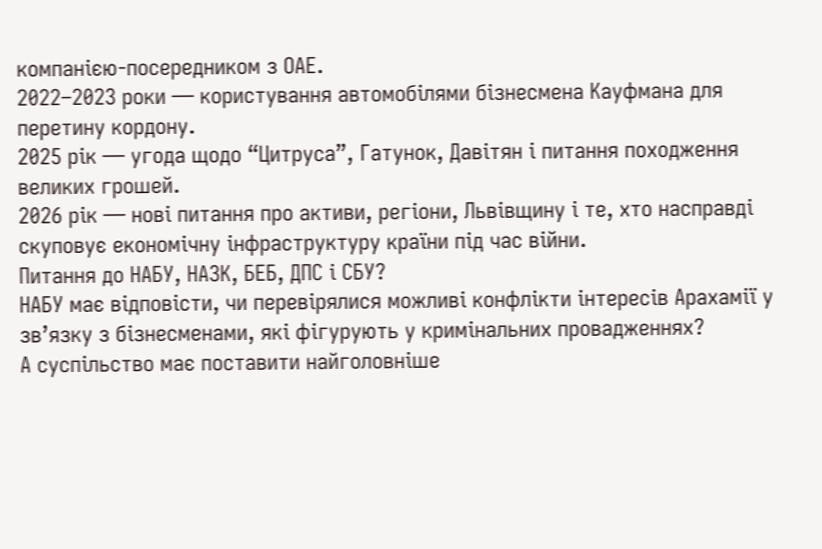компанією-посередником з ОАЕ.
2022–2023 роки — користування автомобілями бізнесмена Кауфмана для перетину кордону.
2025 рік — угода щодо “Цитруса”, Гатунок, Давітян і питання походження великих грошей.
2026 рік — нові питання про активи, регіони, Львівщину і те, хто насправді скуповує економічну інфраструктуру країни під час війни.
Питання до НАБУ, НАЗК, БЕБ, ДПС і СБУ?
НАБУ має відповісти, чи перевірялися можливі конфлікти інтересів Арахамії у зв’язку з бізнесменами, які фігурують у кримінальних провадженнях?
А суспільство має поставити найголовніше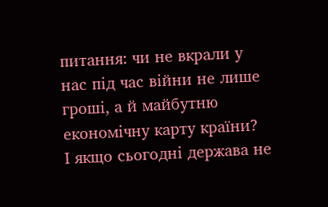питання: чи не вкрали у нас під час війни не лише гроші, а й майбутню економічну карту країни?
І якщо сьогодні держава не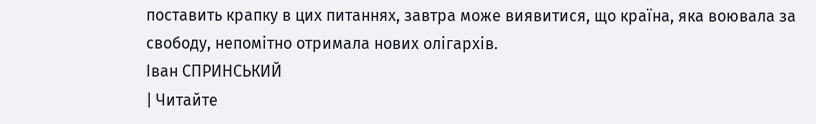поставить крапку в цих питаннях, завтра може виявитися, що країна, яка воювала за свободу, непомітно отримала нових олігархів.
Іван СПРИНСЬКИЙ
| Читайте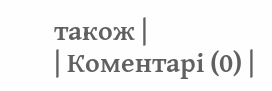також |
| Коментарі (0) |